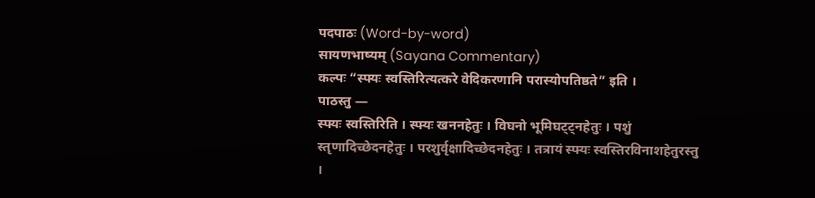पदपाठः (Word-by-word)
सायणभाष्यम् (Sayana Commentary)
कल्पः “स्फ्यः स्वस्तिरित्यत्करे वेदिकरणानि परास्योपतिष्ठते” इति ।
पाठस्तु —
स्फ्यः स्वस्तिरिति । स्फ्यः खननहेतुः । विघनो भूमिघट्ट्नहेतुः । पशुं स्तृणादिच्छेदनहेतुः । परशुर्वृक्षादिच्छेदनहेतुः । तत्रायं स्फ्यः स्वस्तिरविनाशहेतुरस्तु ।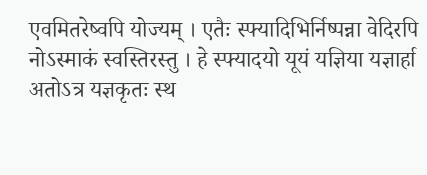एवमितरेष्वपि योज्यम् । एतैः स्फ्यादिभिर्निष्पन्ना वेदिरपि नोऽस्माकं स्वस्तिरस्तु । हे स्फ्यादयो यूयं यज्ञिया यज्ञार्हा अतोऽत्र यज्ञकृतः स्थ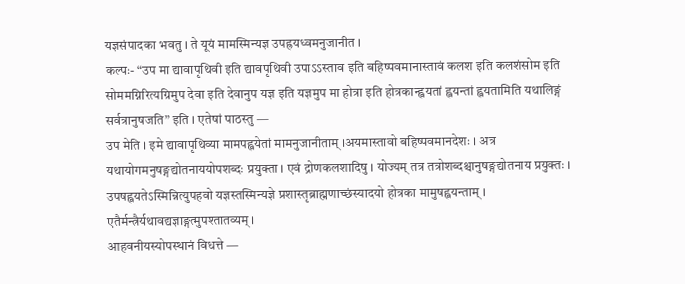यज्ञसंपादका भवतु । ते यूयं मामस्मिन्यज्ञ उपह्रयध्वमनुजानीत ।
कल्पः- “उप मा द्यावापृथिवी इति द्यावपृथिवी उपाऽऽस्ताव इति बहिष्पवमानास्तावं कलश इति कलशंसोम इति सोममग्निरित्यग्रिमुप देवा इति देवानुप यज्ञ इति यज्ञमुप मा होत्रा इति होत्रकान्ह्वयतां ह्वयन्तां ह्वयतामिति यथालिङ्गं सर्वत्रानुषजति” इति । एतेषां पाठस्तु —
उप मेति । इमे द्यावापृथिव्या मामपह्वयेतां मामनुजानीताम् ।अयमास्तावो बहिष्पवमानदेशः । अत्र यथायोगमनुषङ्गद्योतनाययोपशब्दः प्रयुक्ता । एवं द्रोणकलशादिषु । योज्यम् तत्र तत्रोशब्दश्चानुषङ्गद्योतनाय प्रयुक्तः । उपषह्वयतेऽस्मिन्नित्युपहवो यज्ञस्तस्मिन्यज्ञे प्रशास्तृब्राह्मणाच्छंस्यादयो होत्रका मामुषह्वयन्ताम् । एतैर्मन्त्रैर्यथावद्यज्ञाङ्गत्मुपश्तातव्यम् ।
आहवनीयस्योपस्थानं विधत्ते —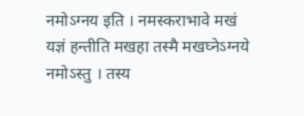नमोऽग्नय इति । नमस्कराभावे मखं यज्ञं हन्तीति मखहा तस्मै मखघ्नेऽग्नये नमोऽस्तु । तस्य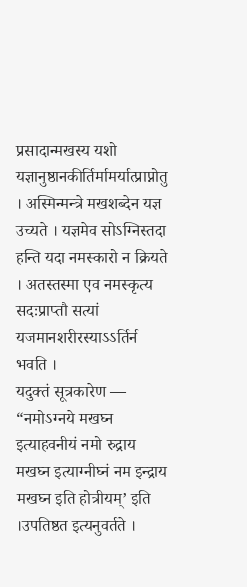प्रसादान्मखस्य यशो यज्ञानुष्ठानकीर्तिर्मामर्यात्प्राप्नोतु । अस्मिन्मन्त्रे मखशब्देन यज्ञ उच्यते । यज्ञमेव सोऽग्निस्तदा हन्ति यदा नमस्कारो न क्रियते । अतस्तस्मा एव नमस्कृत्य सदःप्राप्तौ सत्यां यजमानशरीरस्याऽऽर्तिर्न भवति ।
यदुक्तं सूत्रकारेण — “नमोऽग्नये मखघ्न इत्याहवनीयं नमो रुद्राय मखघ्न इत्याग्नीघ्नं नम इन्द्राय मखघ्न इति होत्रीयम्’ इति ।उपतिष्ठत इत्यनुवर्तते ।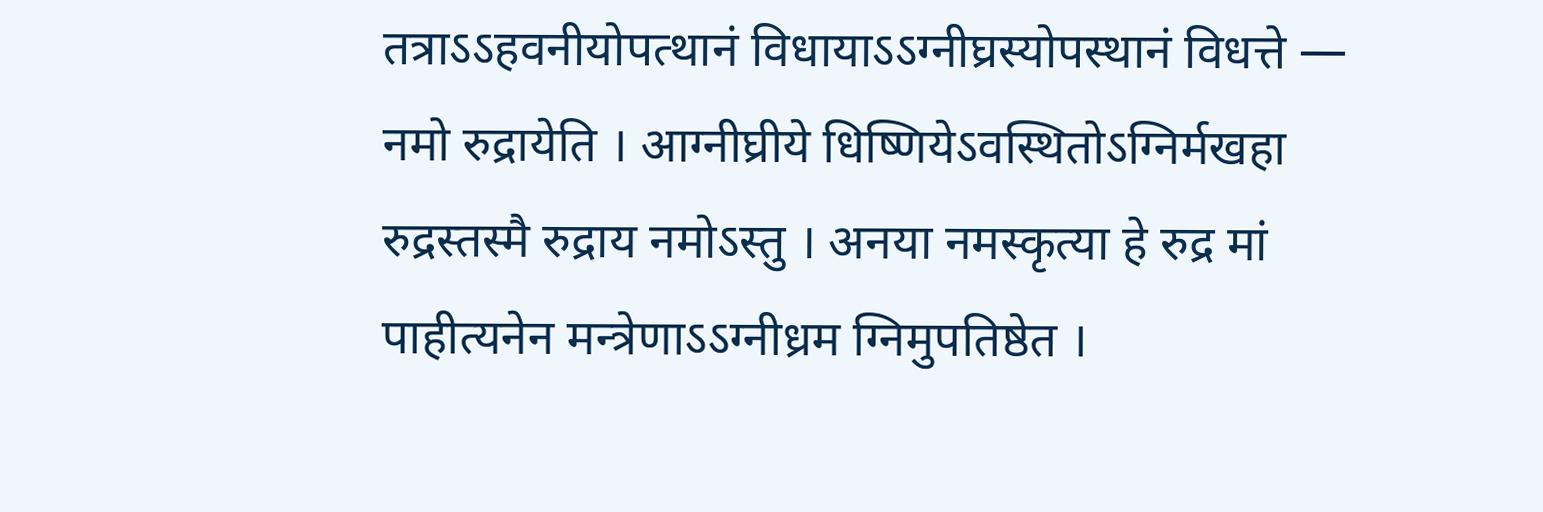तत्राऽऽहवनीयोपत्थानं विधायाऽऽग्नीघ्रस्योपस्थानं विधत्ते —
नमो रुद्रायेति । आग्नीघ्रीये धिष्णियेऽवस्थितोऽग्निर्मखहा रुद्रस्तस्मै रुद्राय नमोऽस्तु । अनया नमस्कृत्या हे रुद्र मां पाहीत्यनेन मन्त्रेणाऽऽग्नीध्रम ग्निमुपतिष्ठेत ।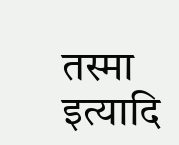तस्मा इत्यादि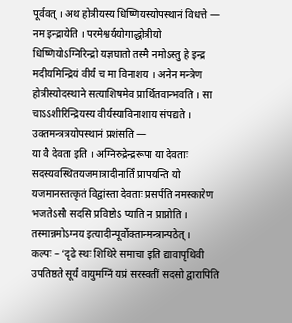पूर्ववत् । अथ होत्रीयस्य धिष्णियस्योपस्थानं विधत्ते —
नम इन्द्रायेति । परमेश्वर्ययोगाद्धोत्रीयो धिष्णियोऽग्निरिन्द्रो यज्ञघातो तस्मै नमोऽस्तु हे इन्द्र मदीयमिन्द्रियं वीर्यं च मा विनाशय । अनेन मन्त्रेण होत्रीस्योदस्थाने सत्याशिषमेव प्रार्थितवान्भवति । सा चाऽऽशीरिन्द्रियस्य वीर्यस्याविनाशाय संपद्यते । उक्तमन्त्रत्रयोपस्थानं प्रशंसति —
या वै देवता इति । अग्निरुद्रेन्द्ररूपा या देवताः सदस्यवस्थितयजमात्रादीनार्तिं प्रापयन्ति यो यजमानस्तत्कृतं विद्वांस्ता देवताः प्रसर्पति नमस्कारेण भजतेऽसौ सदसि प्रविष्टोऽ प्याति न प्राप्नोति । तस्मान्नमोऽग्नय इत्यादीन्पूर्वोक्तान्मन्त्रान्पठेत् ।
कल्पः – ‘दृढे स्थः शिथिरे समाचा इति द्यावापृथिवी उपतिष्ठते सूर्यं वायुमग्निं यप्रं सरस्वतीं सदसो द्वारापिति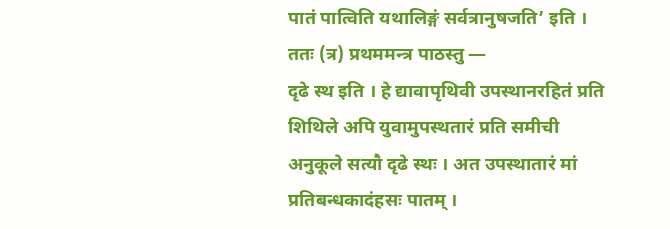पातं पात्विति यथालिङ्गं सर्वत्रानुषजति’ इति । ततः (त्र) प्रथममन्त्र पाठस्तु —
दृढे स्थ इति । हे द्यावापृथिवी उपस्थानरहितं प्रति शिथिले अपि युवामुपस्थतारं प्रति समीची अनुकूले सत्यौ दृढे स्थः । अत उपस्थातारं मां प्रतिबन्धकादंहसः पातम् ।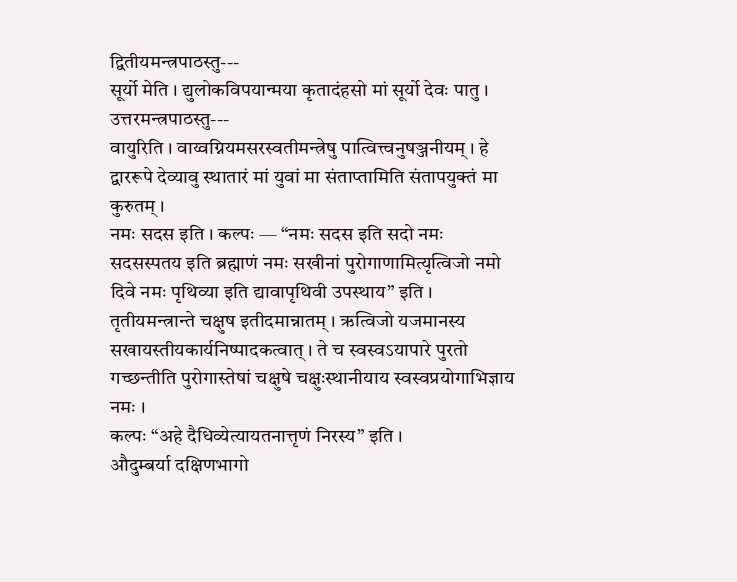द्वितीयमन्त्रपाठस्तु---
सूर्यो मेति । द्युलोकविपयान्मया कृतादंहसो मां सूर्यो देवः पातु ।
उत्तरमन्त्रपाठस्तु---
वायुरिति । वाय्वग्नियमसरस्वतीमन्त्रेषु पात्वित्त्वनुषञ्जनीयम् । हे द्वाररूपे देव्यावु स्थातारं मां युवां मा संताप्तामिति संतापयुक्तं मा कुरुतम् ।
नमः सदस इति । कल्पः — “नमः सदस इति सदो नमः सदसस्पतय इति ब्रह्माणं नमः सखीनां पुरोगाणामित्यृत्विजो नमो दिवे नमः पृथिव्या इति द्यावापृथिवी उपस्थाय” इति ।
तृतीयमन्त्रान्ते चक्षुष इतीदमान्नातम् । ऋत्विजो यजमानस्य सखायस्तीयकार्यनिष्पादकत्वात् । ते च स्वस्वऽयापारे पुरतो गच्छन्तीति पुरोगास्तेषां चक्षुषे चक्षुःस्थानीयाय स्वस्वप्रयोगाभिज्ञाय नमः ।
कल्पः “अहे दैधिव्येत्यायतनात्तृणं निरस्य” इति ।
औदुम्बर्या दक्षिणभागो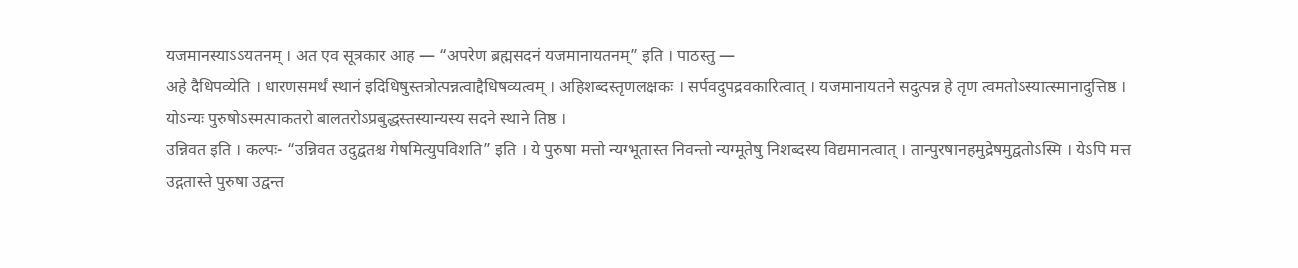यजमानस्याऽऽयतनम् । अत एव सूत्रकार आह — “अपरेण ब्रह्मसदनं यजमानायतनम्” इति । पाठस्तु —
अहे दैधिपव्येति । धारणसमर्थं स्थानं इदिधिषुस्तत्रोत्पन्नत्वाद्दैधिषव्यत्वम् । अहिशब्दस्तृणलक्षकः । सर्पवदुपद्रवकारित्वात् । यजमानायतने सदुत्पन्न हे तृण त्वमतोऽस्यात्स्मानादुत्तिष्ठ । योऽन्यः पुरुषोऽस्मत्पाकतरो बालतरोऽप्रबुद्धस्तस्यान्यस्य सदने स्थाने तिष्ठ ।
उन्निवत इति । कल्पः- “उन्निवत उदुद्वतश्च गेषमित्युपविशति” इति । ये पुरुषा मत्तो न्यग्भूतास्त निवन्तो न्यग्मूतेषु निशब्दस्य विद्यमानत्वात् । तान्पुरषानहमुद्रेषमुद्वतोऽस्मि । येऽपि मत्त उद्गतास्ते पुरुषा उद्वन्त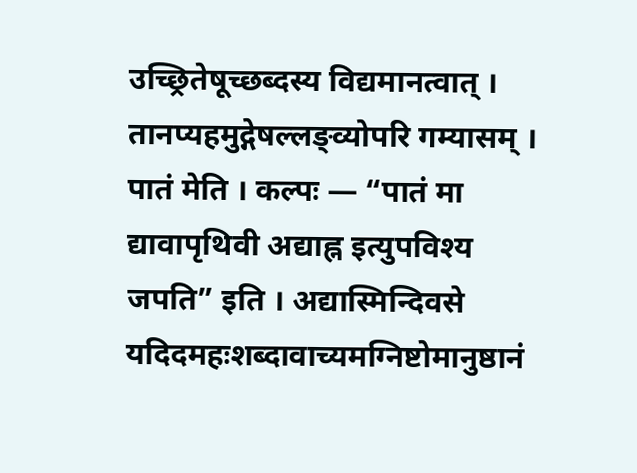उच्छ्रितेषूच्छब्दस्य विद्यमानत्वात् । तानप्यहमुद्गेषल्लङ्व्योपरि गम्यासम् ।
पातं मेति । कल्पः — “पातं मा द्यावापृथिवी अद्याह्न इत्युपविश्य जपति” इति । अद्यास्मिन्दिवसे यदिदमहःशब्दावाच्यमग्निष्टोमानुष्ठानं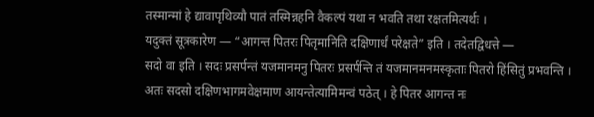तस्मान्मां हे द्यावापृथिव्यौ पातं तस्मिन्नहनि वैकल्पं यथा न भवति तथा रक्षतमित्यर्थः ।
यदुक्तं सूत्रकारेण — “आगन्त पितरः पितृमानिति दक्षिणार्धं परेक्षते” इति । तदेतद्विधत्ते —
सदो वा इति । सदः प्रसर्पन्तं यजमानमनु पितरः प्रसर्पन्ति तं यजमानमनमस्कृताः पितरो हिंसितुं प्रभवन्ति । अतः सदसो दक्षिणभागमवेक्षमाण आयन्तेत्यामिमन्वं पठेत् । हे पितर आगन्त नः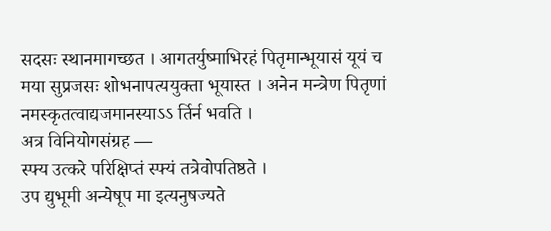सदसः स्थानमागच्छत । आगतर्युष्माभिरहं पितृमान्भूयासं यूयं च मया सुप्रजसः शोभनापत्ययुक्ता भूयास्त । अनेन मन्त्रेण पितृणां नमस्कृतत्वाद्यजमानस्याऽऽ र्तिर्न भवति ।
अत्र विनियोगसंग्रह —
स्फ्य उत्करे परिक्षिप्तं स्फ्यं तत्रेवोपतिष्ठते ।
उप द्युभूमी अन्येषूप मा इत्यनुषज्यते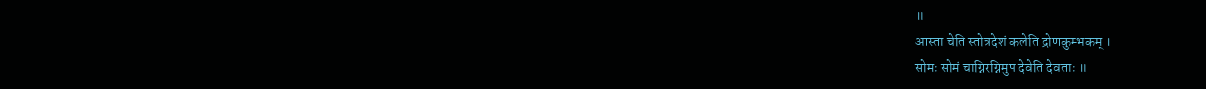॥
आस्ता चेति स्तोत्रदेशं कलेति द्रोणकुम्भकम् ।
सोमः सोमं चाग्निरग्निमुप देवेति देवताः ॥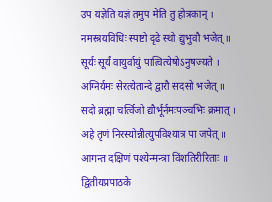उप यज्ञेति यज्ञं तमुप मेति तु होत्रकान् ।
नमस्त्रयविधिः स्पष्टो दृढे स्थो द्युभुवौ भजेत् ॥
सूर्यः सूर्यं वायुर्वायुं पात्वित्येषोऽनुषज्यते ।
अग्निर्यमः सेरत्येतान्दे द्वारौ सदसो भजेत् ॥
सदो ब्रह्मा चर्त्विजो द्यौर्भूर्नमःपञ्चभिः क्रमात् ।
अहे तृणं निरस्योन्नीत्युपविश्यात्र पा जपेत् ॥
आगन्त दक्षिणं पश्येन्मन्त्रा विंशतिरीरिताः ॥
द्वितीयप्रपाठके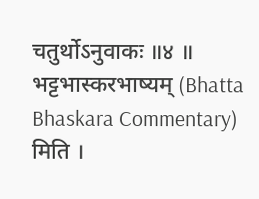चतुर्थोऽनुवाकः ॥४ ॥
भट्टभास्करभाष्यम् (Bhatta Bhaskara Commentary)
मिति ।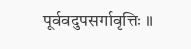पूर्ववदुपसर्गावृत्तिः ॥